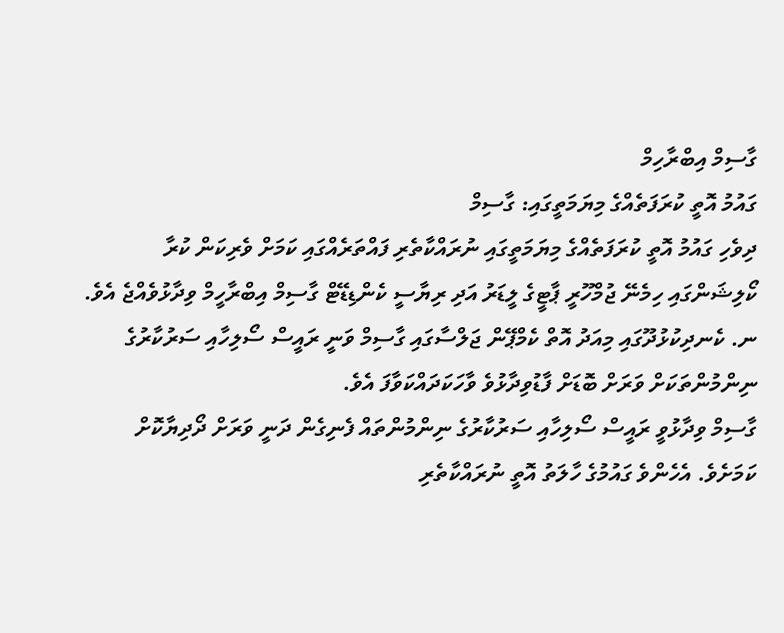ގާސިމް އިބްރާހިމް
ގައުމު އޮތީ ކުރަފަތެއްގެ މިޔަމަތީގައި: ގާސިމް
ދިވެހި ގައުމު އޮތީ ކުރަފަތެއްގެ މިޔަމަތީގައި ނުރައްކާތެރި ފައްތަރެއްގައި ކަމަށް ވެރިކަން ކުރާ ކޯލިޝަންގައި ހިމެނޭ ޖުމްހޫރީ ޕާޓީގެ ލީޑަރު އަދި ރިޔާސީ ކެންޑިޑޭޓް ގާސިމް އިބްރާހީމް ވިދާޅުވެއްޖެ އެވެ.
ނ. ކެނދިކުޅުދޫގައި މިއަދު އޮތް ކެމްޕޭން ޖަލްސާގައި ގާސިމް ވަނީ ރައީސް ސޯލިހާއި ސަރުކާރުގެ ނިންމުންތަކަށް ވަރަށް ބޮޑަށް ފާޑުވިދާޅުވެ ވާހަކަދައްކަވާފަ އެވެ.
ގާސިމް ވިދާޅުވީ ރައީސް ސޯލިހާއި ސަރުކާރުގެ ނިންމުންތައް ފެނިގެން ދަނީ ވަރަށް ދޯދިޔާކޮށް ކަމަށެވެ. އެހެންވެ ގައުމުގެ ހާލަތު އޮތީ ނުރައްކާތެރި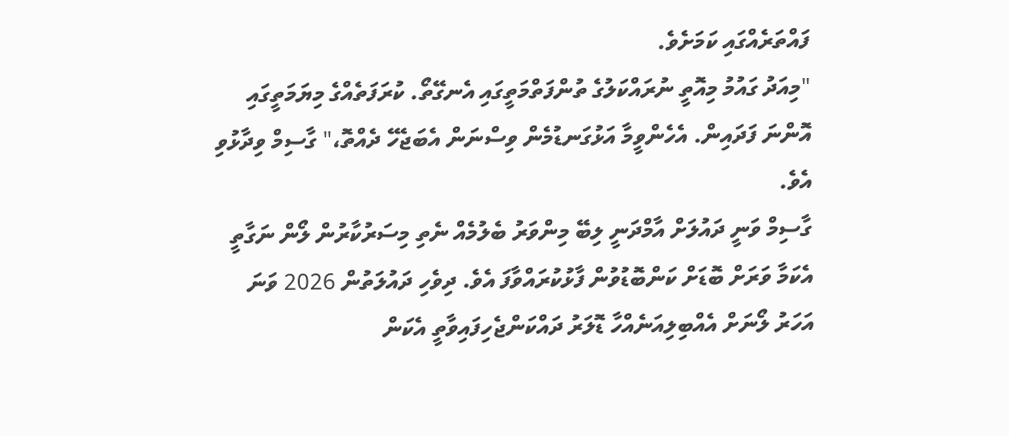ފައްތަރެއްގައި ކަމަށެވެ.
"މިއަދު ގައުމު މިއޮތީ ނުރައްކަލުގެ ތުންފަތްމަތީގައި އެނގޭތޯ. ކުރަފަތެއްގެ މިޔަމަތީގައި އޮންނަ ފަދައިން. އެހެންވީމާ އަޅުގަނޑުމެން ވިސްނަން އެބަޖެހޭ ދެއްތޮ،" ގާސިމް ވިދާޅުވި އެވެ.
ގާސިމް ވަނީ ދައުލަށް އާމްދަނީ ލިބޭ މިންވަރު ބެލުމެއް ނެތި މިސަރުކާރުން ލޯން ނަގާތީ އެކަމާ ވަރަށް ބޮޑަށް ކަންބޮޑުވުން ފާޅުކުރައްވާފަ އެވެ. ދިވެހި ދައުލަތުން 2026 ވަނަ އަހަރު ލޯނަށް އެއްބިލިއަނެއްހާ ޑޮލަރު ދައްކަންޖެހިފައިވާތީ އެކަން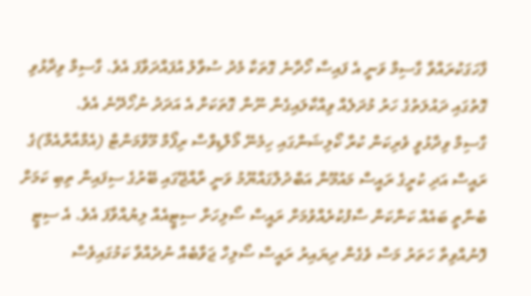ފާހަގަކުރައްވާ ގާސިމް ވަނީ އެ ފައިސާ ހޯދާނެ ގޮތަކާ މެދު ސުވާލު އުފައްދަވާފަ އެވެ. ގާސިމް ވިދާޅުވި ގޮތުގައި ދައުލަތުގެ ހަރު މުދަލެއް ވިއްކާލައިގެން ނޫން ގޮތަކަށް އެ އަދަދު ނުހޯދޭނެ އެވެ.
ގާސިމް ވިދާޅުވީ ވެރިކަން ކުރާ ކޯލިޝަންގައި ހިމެނޭ މޯލްޑިވްސް ރިފޯމް މޫވްމަންޓް (އެމްއާރްއެމް)ގެ ރައީސް އަދި ކުރީގެ ރައީސް މައުމޫން އަބްދުލްގައްޔޫމު ވަނީ ރާއްޖޭގައި ބޭރުގެ ސިފައިން ތިބި ކަމަށް ބުނާތީ ބައެއް ކަންކަން ސާފުކުރެއްވުމަށް ރައީސް ސޯލިހަށް ސިޓީއެއް ލިޔުއްވާފަ އެވެ. އެ ސިޓީ ފޮނުއްވިތާ ހަތަރު މަސް ވެގެން ދިޔައިރު ރައީސް ސޯލިހް ޖަވާބެއް ނުދެއްވާ ކަމުގައިވެސް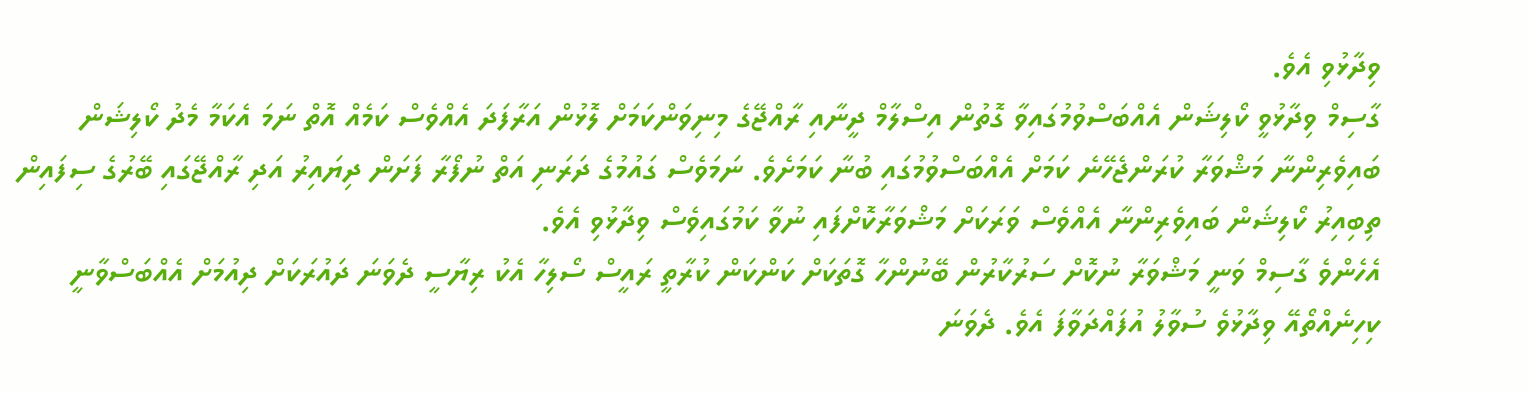ވިދާޅުވި އެވެ.
ގާސިމް ވިދާޅުވީ ކޯލިޝަން އެއްބަސްވުމުގައިވާ ގޮތުން އިސްލާމް ދީނާއި ރާއްޖޭގެ މިނިވަންކަމަށް ލޮޅުން އަރާފަދަ އެއްވެސް ކަމެއް އޮތް ނަމަ އެކަމާ މެދު ކޯލިޝަން ބައިވެރިންނާ މަޝްވަރާ ކުރަންޖެހޭނެ ކަމަށް އެއްބަސްވުމުގައި ބުނާ ކަމަށެވެ. ނަމަވެސް ގައުމުގެ ދަރަނި އަތް ނުފޯރާ ފަށަން ދިޔައިރު އަދި ރާއްޖޭގައި ބޭރުގެ ސިފައިން ތިބިއިރު ކޯލިޝަން ބައިވެރިންނާ އެއްވެސް ވަރަކަށް މަޝްވަރާކޮށްފައި ނުވާ ކަމުގައިވެސް ވިދާޅުވި އެވެ.
އެހެންވެ ގާސިމް ވަނީ މަޝްވަރާ ނުކޮށް ސަރުކާރުން ބޭނުންހާ ގޮތަކަށް ކަންކަން ކުރާތީ ރައީސް ސޯލިހާ އެކު ރިޔާސީ ދެވަނަ ދައުރަކަށް ދިއުމަށް އެއްބަސްވާނީ ކިހިނެއްތޯއޭ ވިދާޅުވެ ސުވާލު އުފައްދަވާފަ އެވެ. ދެވަނަ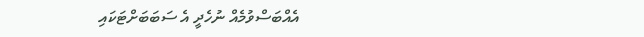އެއްބަސްވުމެއް ނުހެދީ އެ ސަބަބަށްޓަކައި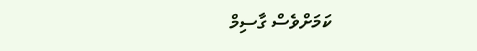ކަމަށްވެސް ގާސިމް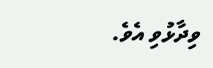ވިދާޅުވި އެވެ.